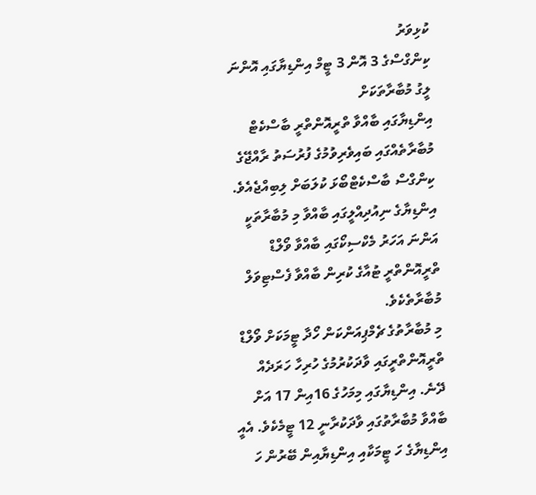ކުޅިވަރު
ކިންގްސްގެ 3 އޮން 3 ޓީމް އިންޑިޔާގައި އޮންނަ ލީގު މުބާރާތަކަށް
އިންޑިޔާގައި ބާއްވާ ތްރީއޮންތްރީ ބާސްކެޓް މުބާރާތެއްގައި ބައިވެރިވުމުގެ ފުރުސަތު ރާއްޖޭގެ ކިންގްސް ބާސްކެޓްބޯޅަ ކުލަބަށް ލިބިއްޖެއެވެ. އިންޑިޔާގެ ނިއުދިއްލީގައި ބާއްވާ މި މުބާރާތަކީ އަންނަ އަހަރު މެކްސިކޯގައި ބާއްވާ ވޯލްޑް ތްރީއޮންތްރީ ޓުއާގެ ކުރިން ބާއްވާ ފެސްޓިވަލް މުބާރާތެކެވެ.
މި މުބާރާތުގެ ޗެމްޕިއަންކަން ހޯދާ ޓީމަކަށް ވޯލްޑް ތްރީއޮންތްރީގައި ވާދަކުރުމުގެ ހުރިހާ ހަރަދެއް ދޭނެ. އިންޑިޔާގައި މިމަހުގެ 16އިން 17 އަށް ބާއްވާ މުބާރާތުގައި ވާދަކުރާނީ 12 ޓީމެކެވެ. އެއީ އިންޑިޔާގެ ހަ ޓީމަކާއި އިންޑިޔާއިން ބޭރުން ހަ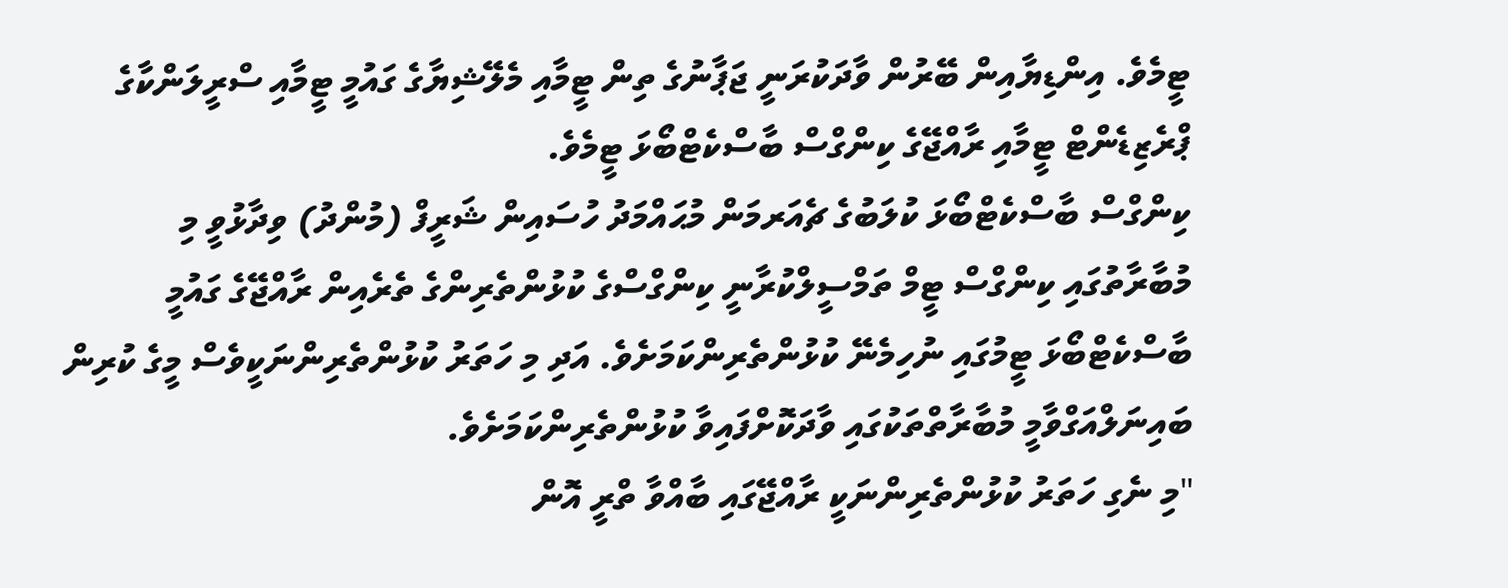ޓީމެވެ. އިންޑިޔާއިން ބޭރުން ވާދަކުރަނީ ޖަޕާނުގެ ތިން ޓީމާއި މެލޭޝިޔާގެ ގައުމީ ޓީމާއި ސްރީލަންކާގެ ޕްރެޒިޑެންޓް ޓީމާއި ރާއްޖޭގެ ކިންގްސް ބާސްކެޓްބޯޅަ ޓީމެވެ.
ކިންގްސް ބާސްކެޓްބޯޅަ ކުލަބުގެ ޗެއަރމަން މުޙައްމަދު ހުސައިން ޝަރީފް (މުންދު) ވިދާޅުވީ މި މުބާރާތުގައި ކިންގްސް ޓީމް ތަމްސީލްކުރާނީ ކިންގްސްގެ ކުޅުންތެރިންގެ ތެރެއިން ރާއްޖޭގެ ގައުމީ ބާސްކެޓްބޯޅަ ޓީމުގައި ނުހިމެނޭ ކުޅުންތެރިންކަމަށެވެ. އަދި މި ހަތަރު ކުޅުންތެރިންނަކީވެސް މީގެ ކުރިން ބައިނަލްއަގްވާމީ މުބާރާތްތަކުގައި ވާދަކޮށްފައިވާ ކުޅުންތެރިންކަމަށެވެ.
"މި ނެގި ހަތަރު ކުޅުންތެރިންނަކީ ރާއްޖޭގައި ބާއްވާ ތްރީ އޮން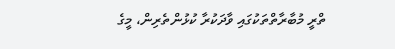ތްރީ މުބާރާތްތަކުގައި ވާދަކުރާ ކުޅުންތެރިން، މީގެ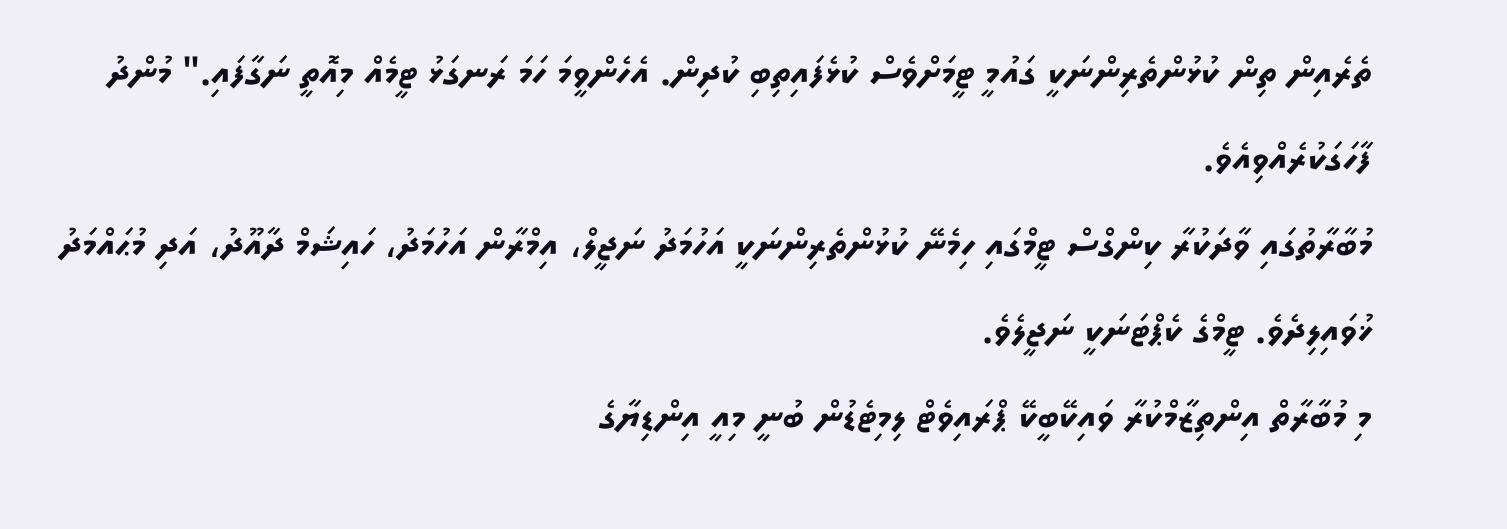ތެރެއިން ތިން ކުޅުންތެރިންނަކީ ގައުމީ ޓީމަށްވެސް ކުޅެފައިތިބި ކުދިން. އެހެންވީމަ ހަމަ ރަނގަޅު ޓީމެއް މިއޮތީ ނަގާފައި." މުންދު ފާހަގަކުރެއްވިއެވެ.
މުބާރާތުގައި ވާދަކުރާ ކިންގްސް ޓީމްގައި ހިމެނޭ ކުޅުންތެރިންނަކީ އަހުމަދު ނަޖީލް، އިމްރާން އަހުމަދު، ހައިޝަމް ދާއޫދު، އަދި މުޙައްމަދު ޚުވައިލިދެވެ. ޓީމްގެ ކެޕްޓަނަކީ ނަޖީލެވެ.
މި މުބާރާތް އިންތިޒާމްކުރާ ވައިކޭބީކޭ ޕްރައިވެޓް ލިމިޓެޑުން ބުނީ މިއީ އިންޑިޔާގެ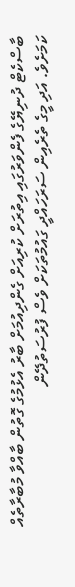ބާސްކެޓް ދުނިޔޭގެ ފެންވަރުގައި އިތުރަށް ކުރިއަށް ގެންދިއުމަށް ބާރު އެޅުމުގެ ގޮތުން ބާއްވާ މުބާރާތެއް ކަމަށެވެ. އަދި މީގެ ތެރެއިން ސަރަހައްދީ ގައުމުތަކަށް ވެސް ފުރުސަތުދޭން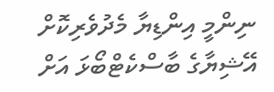ނިންމީ އިންޑިޔާ މެދުވެރިކޮށް އޭޝިޔާގެ ބާސްކެޓްބޯޅަ އަށް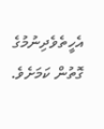އެހީތެވެދިނުމުގެ ގޮތުން ކަމަށެވެ.